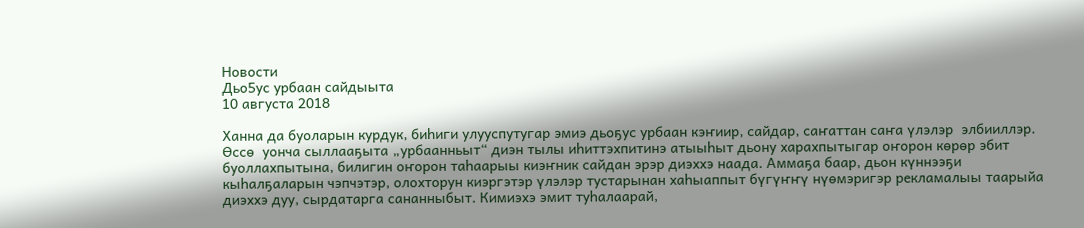Новости
Дьо5ус урбаан сайдыыта
10 августа 2018

Ханна да буоларын курдук, биһиги улууспутугар эмиэ дьоҕус урбаан кэҥиир, сайдар, саҥаттан саҥа үлэлэр  элбииллэр. Өссө  уонча сыллааҕыта „урбаанньыт“ диэн тылы иһиттэхпитинэ атыыһыт дьону харахпытыгар оҥорон көрөр эбит буоллахпытына, билигин оҥорон таһаарыы киэҥник сайдан эрэр диэххэ наада. Аммаҕа баар, дьон күннээҕи кыһалҕаларын чэпчэтэр, олохторун киэргэтэр үлэлэр тустарынан хаһыаппыт бүгүҥҥү нүөмэригэр рекламалыы таарыйа диэххэ дуу, сырдатарга сананныбыт. Кимиэхэ эмит туһалаарай,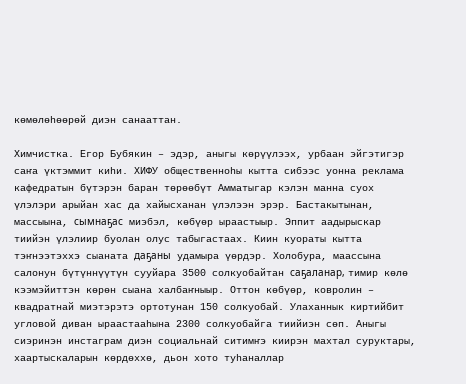көмөлөһөөрөй диэн санааттан.

Химчистка. Егор Бубякин – эдэр, аныгы көрүүлээх, урбаан эйгэтигэр саҥа үктэммит киһи. ХИФУ общественноһы кытта сибээс уонна реклама кафедратын бүтэрэн баран төрөөбүт Амматыгар кэлэн манна суох үлэлэри арыйан хас да хайысханан үлэлээн эрэр. Бастакытынан, массыына, сымнаҕас миэбэл, көбүөр ыраастыыр. Эппит аадырыскар тиийэн үлэлиир буолан олус табыгастаах. Киин куораты кытта тэҥнээтэххэ сыаната даҕаны удамыра үөрдэр. Холобура, маассына салонун бүтүннүүтүн сууйара 3500 солкуобайтан саҕаланар, тимир көлө кээмэйиттэн көрөн сыана халбаҥныыр. Оттон көбүөр, ковролин – квадратнай миэтэрэтэ ортотунан 150 солкуобай. Улаханнык киртийбит угловой диван ыраастааһына 2300 солкуобайга тиийиэн сөп. Аныгы сиэринэн инстаграм диэн социальнай ситимҥэ киирэн махтал суруктары, хаартыскаларын көрдөххө, дьон хото туһаналлар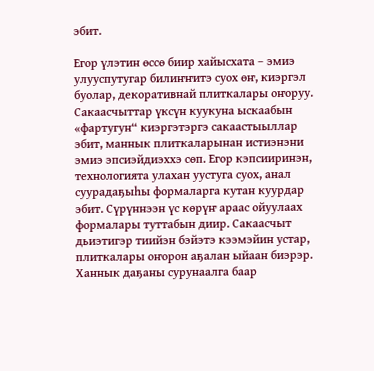эбит.

Егор үлэтин өссө биир хайысхата – эмиэ улууспутугар билиҥҥитэ суох өҥ, киэргэл буолар, декоративнай плиткалары оҥоруу. Сакаасчыттар үксүн куукуна ыскаабын «фартугун“ киэргэтэргэ сакаастыыллар эбит, маннык плиткаларынан истиэнэни эмиэ эпсиэйдиэххэ сөп. Егор кэпсииринэн, технологията улахан уустуга суох, анал суурадаҕыһы формаларга кутан куурдар эбит. Сүрүннээн үс көрүҥ араас ойуулаах формалары туттабын диир. Сакаасчыт дьиэтигэр тиийэн бэйэтэ кээмэйин устар, плиткалары оҥорон аҕалан ыйаан биэрэр. Ханнык даҕаны сурунаалга баар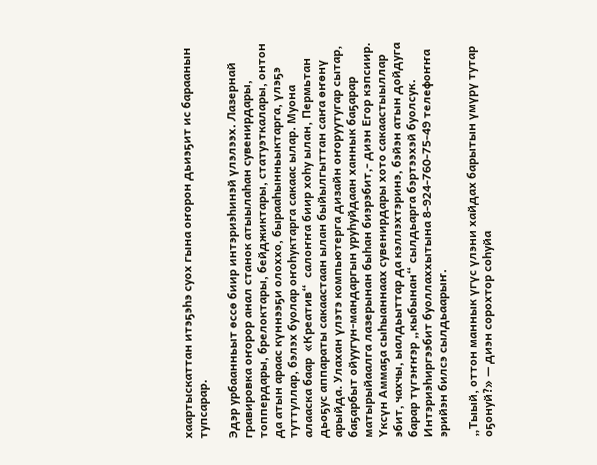хаартыскаттан итэҕэһэ суох гына оҥорон дьиэҕит ис бараанын тупсарар.

Эдэр урбаанньыт өссө биир интэриэһинэй үлэлээх. Лазернай гравировка оҥорор анал станок атыылаһан сувенирдары, топпердары, брелоктары, бейджиктары, статуэткалары, онтон да атын араас күннээҕи олоххо, бырааһынньыктарга, үлэҕэ туттуллар, бэлэх буолар оҥоһуктарга сакаас ылар. Муона алааска баар  «Креатив“  салоҥҥа биир хоһу ылан, Пермьтан дьоҕус аппараты сакаастаан ылан быйылгыттан саҥа өҥөнү арыйда. Улахан үлэтэ компьютерга дизайн оҥоруутугар сытар, баҕарбыт ойуугун-мандаргын уруһуйдаан ханнык баҕарар матырыйаалга лазерынан быһан биэрэбит,- диэн Егор кэпсиир. Үксүн Аммаҕа сыһыаннаах сувенирдары хото сакаастыыллар эбит, чахчы, ыалдьыттар да кэллэхтэринэ, бэйэн атын дойдуга барар түгэҥҥэр „кыбынан“ сылдьарга бэртээхэй буолсук. Интэриэһиргээбит буоллаххытына 8-924-760-75-49 телефоҥҥа эрийэн билсэ сылдьаарыҥ.

„Тыый, оттон маннык үгүс үлэни хайдах барытын үмүрү тутар оҕонуй?» — диэн сорохтор соһуйа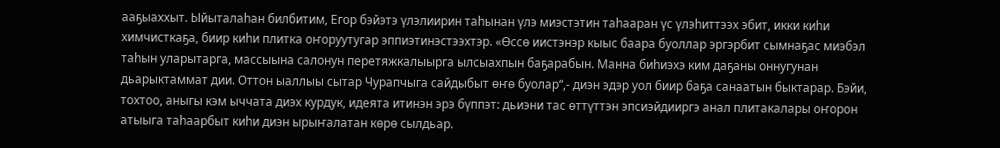ааҕыаххыт. Ыйыталаһан билбитим, Егор бэйэтэ үлэлиирин таһынан үлэ миэстэтин таһааран үс үлэһиттээх эбит, икки киһи химчисткаҕа, биир киһи плитка оҥоруутугар эппиэтинэстээхтэр. «Өссө иистэнэр кыыс баара буоллар эргэрбит сымнаҕас миэбэл таһын уларытарга, массыына салонун перетяжкалыырга ылсыахпын баҕарабын. Манна биһиэхэ ким даҕаны оннугунан дьарыктаммат дии. Оттон ыаллыы сытар Чурапчыга сайдыбыт өҥө буолар“,- диэн эдэр уол биир баҕа санаатын быктарар. Бэйи, тохтоо, аныгы кэм ыччата диэх курдук, идеята итинэн эрэ бүппэт: дьиэни тас өттүттэн эпсиэйдииргэ анал плитакалары оҥорон атыыга таһаарбыт киһи диэн ырыҥалатан көрө сылдьар.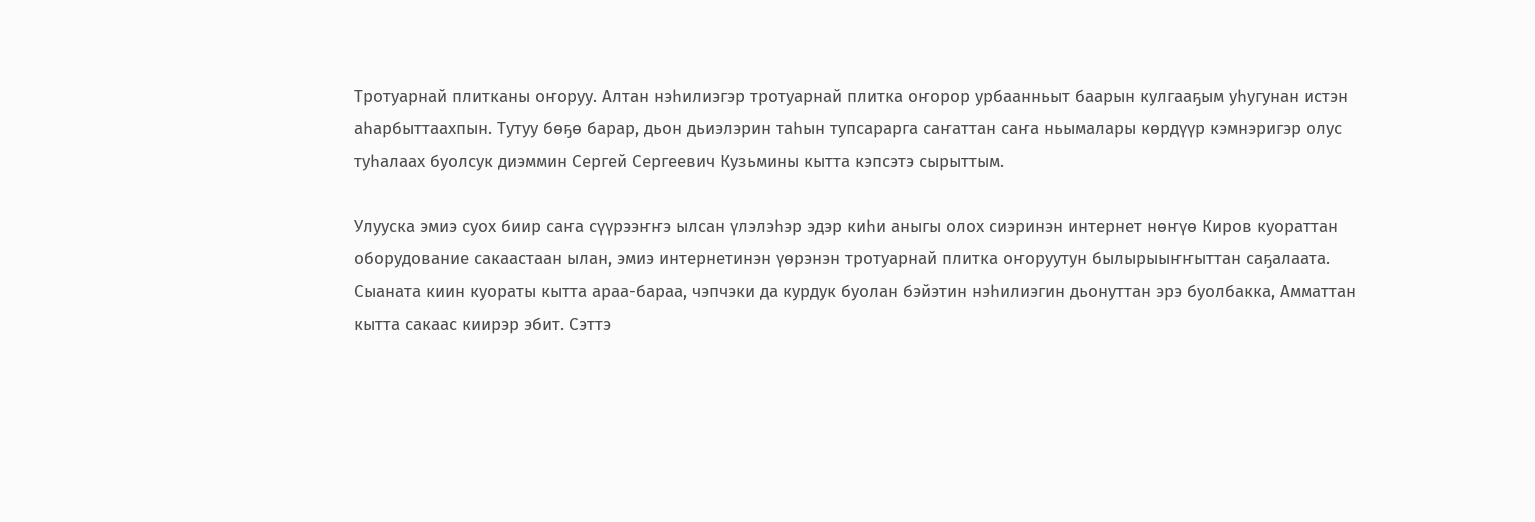Тротуарнай плитканы оҥоруу. Алтан нэһилиэгэр тротуарнай плитка оҥорор урбаанньыт баарын кулгааҕым уһугунан истэн аһарбыттаахпын. Тутуу бөҕө барар, дьон дьиэлэрин таһын тупсарарга саҥаттан саҥа ньымалары көрдүүр кэмнэригэр олус туһалаах буолсук диэммин Сергей Сергеевич Кузьмины кытта кэпсэтэ сырыттым.

Улууска эмиэ суох биир саҥа сүүрээҥҥэ ылсан үлэлэһэр эдэр киһи аныгы олох сиэринэн интернет нөҥүө Киров куораттан оборудование сакаастаан ылан, эмиэ интернетинэн үөрэнэн тротуарнай плитка оҥоруутун былырыыҥҥыттан саҕалаата. Сыаната киин куораты кытта араа-бараа, чэпчэки да курдук буолан бэйэтин нэһилиэгин дьонуттан эрэ буолбакка, Амматтан кытта сакаас киирэр эбит. Сэттэ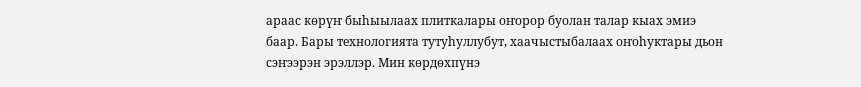араас көрүҥ быһыылаах плиткалары оҥорор буолан талар кыах эмиэ баар. Бары технологията тутуһуллубут, хаачыстыбалаах оҥоһуктары дьон сэҥээрэн эрэллэр. Мин көрдөхпүнэ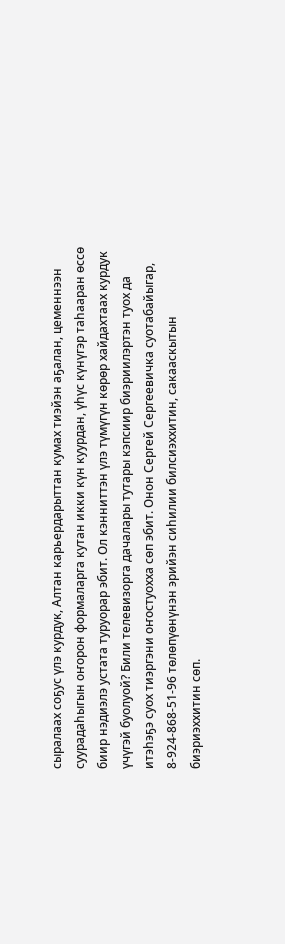сыралаах соҕус үлэ курдук, Алтан карьердарыттан кумах тиэйэн аҕалан, цеменнээн суурадаһыгын оҥорон формаларга кутан икки күн куурдан, үһүс күнүгэр таһааран өссө биир нэдиэлэ устата туруорар эбит. Ол кэнниттэн үлэ түмүгүн көрөр хайдахтаах курдук үчүгэй буолуой? Били телевизорга дачалары тутары кэпсиир биэриилэртэн туох да итэһэҕэ суох тиэргэни оҥостуохха сөп эбит. Онон Сергей Сергеевичка суотабайыгар, 8-924-868-51-96 төлөпүөнүнэн эрийэн сиһилии билсиэххитин, сакааскытын биэриэххитин сөп.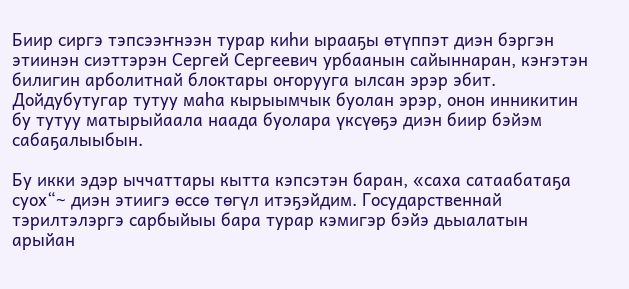Биир сиргэ тэпсээҥнээн турар киһи ырааҕы өтүппэт диэн бэргэн этиинэн сиэттэрэн Сергей Сергеевич урбаанын сайыннаран, кэҥэтэн билигин арболитнай блоктары оҥорууга ылсан эрэр эбит. Дойдубутугар тутуу маһа кырыымчык буолан эрэр, онон инникитин бу тутуу матырыйаала наада буолара үксүөҕэ диэн биир бэйэм сабаҕалыыбын.

Бу икки эдэр ыччаттары кытта кэпсэтэн баран, «саха сатаабатаҕа суох“~ диэн этиигэ өссө төгүл итэҕэйдим. Государственнай тэрилтэлэргэ сарбыйыы бара турар кэмигэр бэйэ дьыалатын арыйан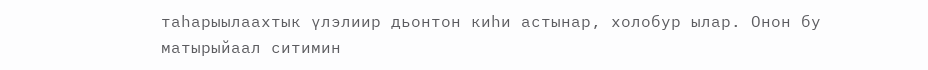таһарыылаахтык үлэлиир дьонтон киһи астынар, холобур ылар. Онон бу матырыйаал ситимин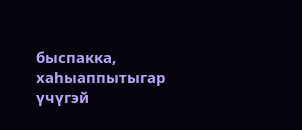быспакка, хаһыаппытыгар үчүгэй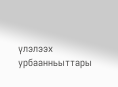үлэлээх урбаанньыттары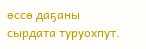өссө даҕаны сырдата туруохпут.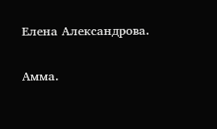Елена Александрова.

Амма.